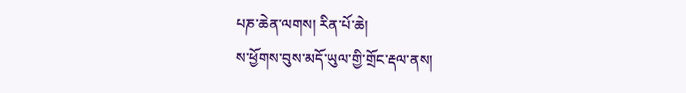པཎ་ཆེན་ལགས། རིན་པོ་ཆེ།
ས་ཕྱོགས་བུས་མདོ་ཡུལ་གྱི་གྲོང་རྡལ་ནས།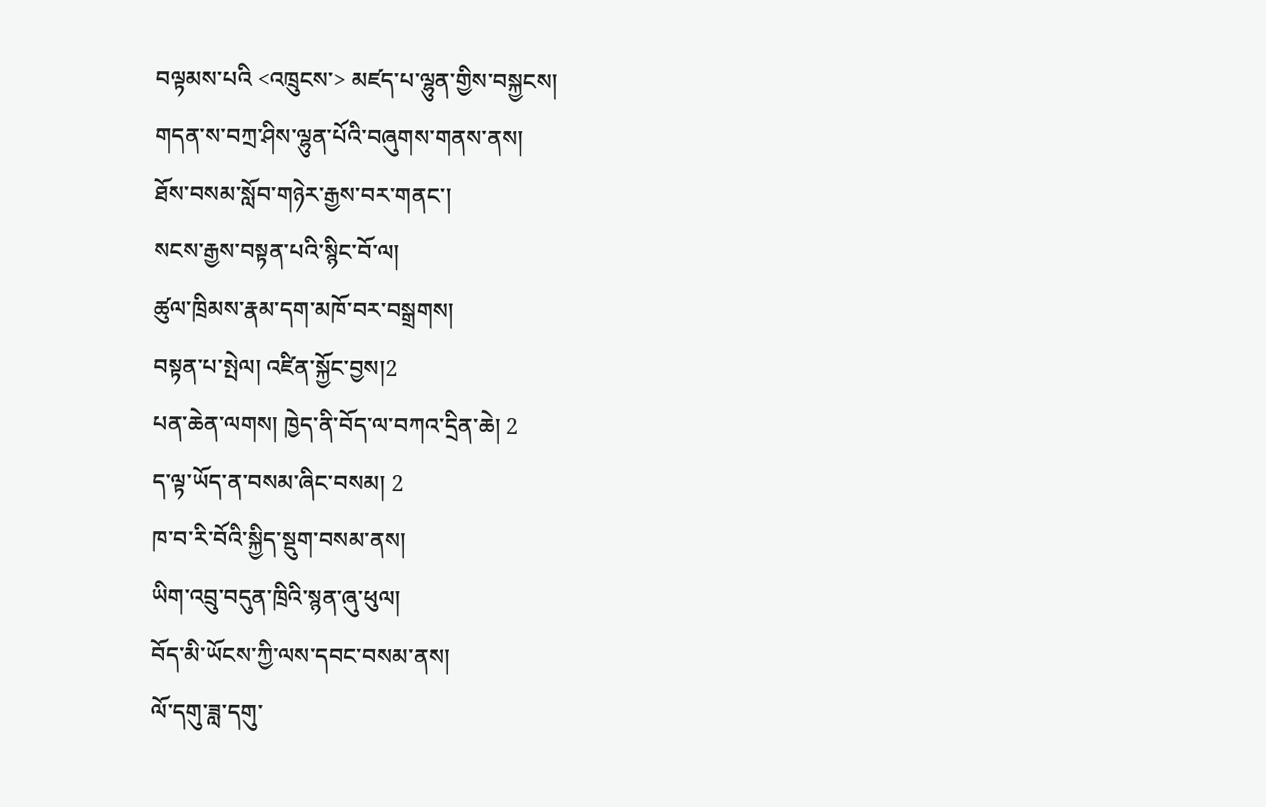བལྟམས་པའི <འཁྲུངས་> མཛད་པ་ལྷུན་གྱིས་བསྐྱངས།
གདན་ས་བཀྲ་ཤིས་ལྷུན་པོའི་བཞུགས་གནས་ནས།
ཐོས་བསམ་སློབ་གཉེར་རྒྱས་བར་གནང་།
སངས་རྒྱས་བསྟན་པའི་སྙིང་བོ་ལ།
ཚུལ་ཁྲིམས་རྣམ་དག་མཁོ་བར་བསྒྲགས།
བསྟན་པ་སྤེལ། འཛིན་སྐྱོང་བྱས།2
པན་ཆེན་ལགས། ཁྱེད་ནི་བོད་ལ་བཀའ་དྲིན་ཆེ། 2
ད་ལྟ་ཡོད་ན་བསམ་ཞིང་བསམ། 2
ཁ་བ་རི་བོའི་སྐྱིད་སྡུག་བསམ་ནས།
ཡིག་འབྲུ་བདུན་ཁྲིའི་སྙན་ཞུ་ཕུལ།
བོད་མི་ཡོངས་ཀྱི་ལས་དབང་བསམ་ནས།
ལོ་དགུ་ཟླ་དགུ་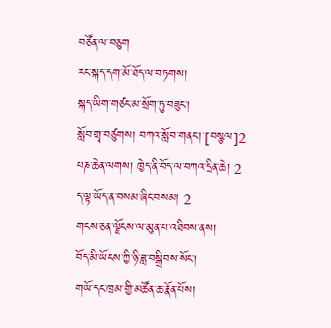བཙོན་ལ་བཅུག
རང་སྐད་དག་མོ་ཐོད་ལ་བཏགས།
སྐད་ཡིག་གཙང་མ་སྲོག་ཏུ་བཟུང་།
སློབ་གྲྭ་བཙུགས། བཀའ་སློབ་གནང་།་[བསྩལ]2
པཎ་ཆེན་ལགས། ཁྱེད་ནི་བོད་ལ་བཀའ་དྲིན་ཆེ། 2
ད་ལྟ་ཡོད་ན་བསམ་ཞིང་བསམ། 2
གངས་ཅན་ལྗོངས་ལ་མུན་པ་འཐིབས་ནས།
བོད་མི་ཡོངས་ཀྱི་ཉི་ཟླ་བསྒྲིབས་སོང་།
གཡོ་དང་ཁྲམ་གྱི་མཚོན་ཆ་རྣོན་པོས།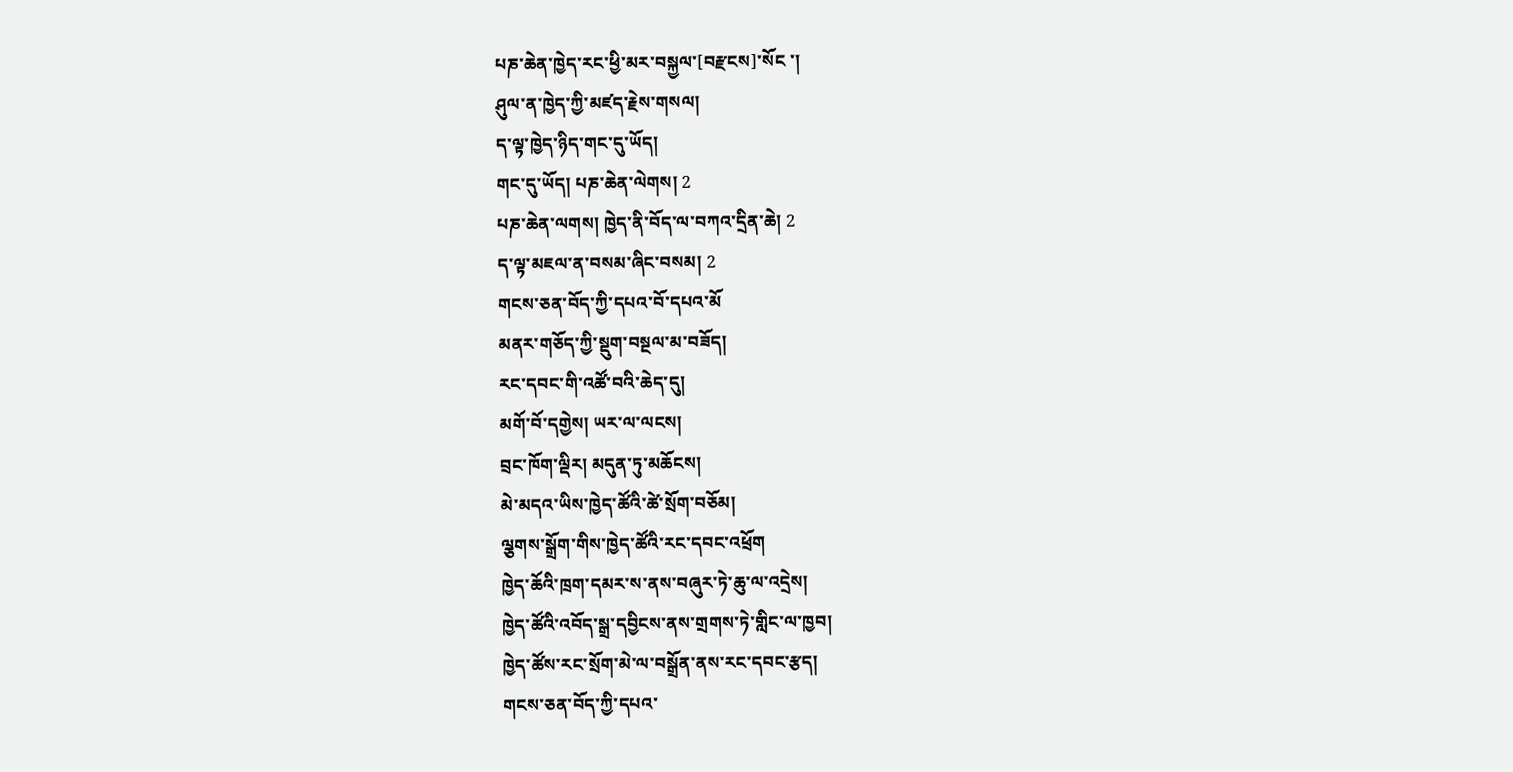པཎ་ཆེན་ཁྱེད་རང་ཕྱི་མར་བསྐྱལ་[བརྫངས]་སོང ་།
ཤུལ་ན་ཁྱེད་ཀྱི་མཛད་རྗེས་གསལ།
ད་ལྟ་ཁྱེད་ཉིད་གང་དུ་ཡོད།
གང་དུ་ཡོད། པཎ་ཆེན་ལེགས། 2
པཎ་ཆེན་ལགས། ཁྱེད་ནི་བོད་ལ་བཀའ་དྲིན་ཆེ། 2
ད་ལྟ་མཇལ་ན་བསམ་ཞིང་བསམ། 2
གངས་ཅན་བོད་ཀྱི་དཔའ་བོ་དཔའ་མོ
མནར་གཅོད་ཀྱི་སྡུག་བསྔལ་མ་བཟོད།
རང་དབང་གི་འཚོ་བའི་ཆེད་དུ།
མགོ་བོ་དགྱེས། ཡར་ལ་ལངས།
བྲང་ཁོག་ལྡིར། མདུན་ཏུ་མཆོངས།
མེ་མདའ་ཡིས་ཁྱེད་ཚོའི་ཚེ་སྲོག་བཅོམ།
ལྕགས་སྒྲོག་གིས་ཁྱེད་ཚོའི་རང་དབང་འཕྲོག
ཁྱེད་ཆོའི་ཁྲག་དམར་ས་ནས་བཞུར་ཏེ་ཆུ་ལ་འདྲེས།
ཁྱེད་ཚོའི་འབོད་སྒྲ་དབྱིངས་ནས་གྲགས་ཏེ་གླིང་ལ་ཁྱབ།
ཁྱེད་ཚོས་རང་སྲོག་མེ་ལ་བསྒྲོན་ནས་རང་དབང་རྩད།
གངས་ཅན་བོད་ཀྱི་དཔའ་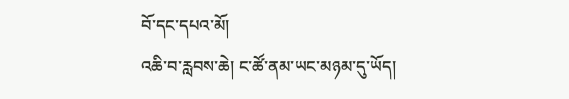བོ་དང་དཔའ་མོ།
འཆི་བ་རླབས་ཆེ། ང་ཚོ་ནམ་ཡང་མཉམ་དུ་ཡོད།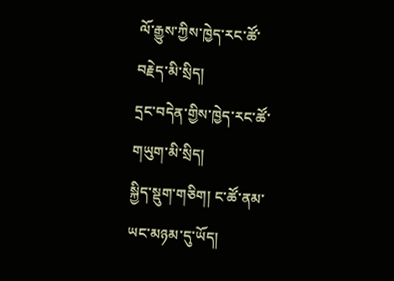ལོ་རྒྱུས་ཀྱིས་ཁྱེད་རང་ཚོ་བརྗེད་མི་སྲིད།
དྲང་བདེན་གྱིས་ཁྱེད་རང་ཚོ་གཡུག་མི་སྲིད།
སྐྱིད་སྡུག་གཅིག། ང་ཚོ་ནམ་ཡང་མཉམ་དུ་ཡོད།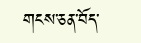གངས་ཅན་བོད་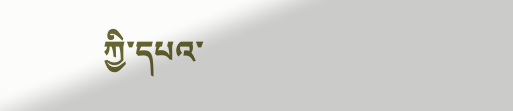ཀྱི་དཔའ་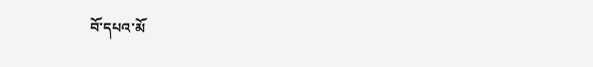བོ་དཔའ་མོ